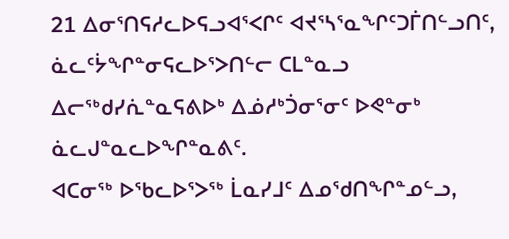21 ᐃᓂᕐᑎᕋᓱᓚᐅᕋᓗᐊᕐᐸᒋᑦ ᐊᔪᕐᓴᕐᓇᖏᑦᑐᒦᑎᓪᓗᑎᑦ, ᓈᓚᑦᔮᖏᓐᓂᕋᓚᐅᕐᐳᑎᓪᓕ ᑕᒪᓐᓇᓗ ᐃᓕᖅᑯᓯᕇᓐᓇᕋᕕᐅᒃ ᐃᓅᓱᒃᑑᓂᕐᓂᑦ ᐅᕙᓐᓂᒃ ᓈᓚᒍᓐᓇᓚᐅᖏᓐᓇᕕᑦ.
ᐊᑕᓂᖅ ᐅᖃᓚᐅᕐᐳᖅ ᒫᓇᓯᒧᑦ ᐃᓄᖁᑎᖏᓐᓄᓪᓗ,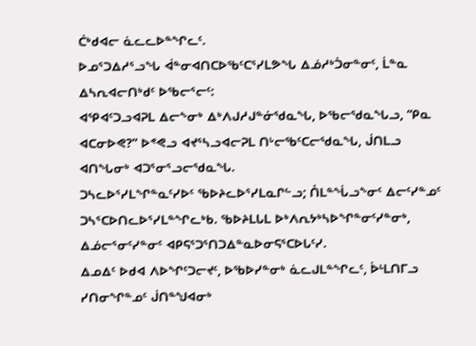ᑖᒃᑯᐊᓕ ᓈᓚᓚᐅᓐᖏᓚᑦ.
ᐅᓄᕐᑐᐃᓱᕐᓗᖓ ᐋᓐᓂᐊᑎᑕᐅᖃᑦᑕᕐᓯᒪᕗᖓ ᐃᓅᓱᒃᑑᓂᓐᓂᑦ, ᒫᓐᓇ ᐃᓴᕆᐊᓕᑎᒃᑯᑦ ᐅᖃᓕᕐᓕᑦ:
ᐊᕿᐊᑦᑐᓗᐊᕈᒪ ᐃᓕᖕᓂᒃ ᐃᒃᐱᒍᓱᒍᓐᓃᖁᓇᖓ, ᐅᖃᓕᖁᓇᖓᓗ, “ᑭᓇ ᐊᑕᓂᐅᕙ?” ᐅᕝᕙᓗ ᐊᔪᕐᓴᓗᐊᓕᕈᒪ ᑎᒡᓕᖃᑦᑕᓕᖁᓇᖓ, ᒎᑎᒪᓗ ᐊᑎᖓᓂᒃ ᐊᑐᕐᓂᕐᓗᓕᖁᓇᖓ.
ᑐᓴᓚᐅᕐᓯᒪᖏᓐᓇᑦᓯᐅᑦ ᖃᐅᔨᓚᐅᕐᓯᒪᓇᒋᓪᓗ; ᑍᒪᓐᖔᓗᖕᓂᑦ ᐃᓕᑦᓯᓐᓄᑦ ᑐᓴᕐᑕᐅᑎᓚᐅᕐᓯᒪᓐᖏᓚᒃᑲ. ᖃᐅᔨᒪᒐᒪ ᐅᒃᐱᕆᔭᒃᓴᐅᖏᓐᓂᑦᓯᓐᓂᒃ, ᐃᓅᓕᕐᓂᑦᓯᓐᓂᑦ ᐊᑭᕋᕐᑐᕐᑎᑐᐃᓐᓇᐅᓂᕋᕐᑕᐅᒐᑦᓯ.
ᐃᓄᐃᑦ ᐅᑯᐊ ᐱᐅᖏᑦᑐᓕᔪᑦ, ᐅᖃᐅᓯᓐᓂᒃ ᓈᓚᒍᒪᓐᖏᓚᑦ, ᐆᒻᒪᑎᒥᓗ ᓯᑎᓂᖏᓐᓄᑦ ᒎᑎᓐᖑᐊᓂᒃ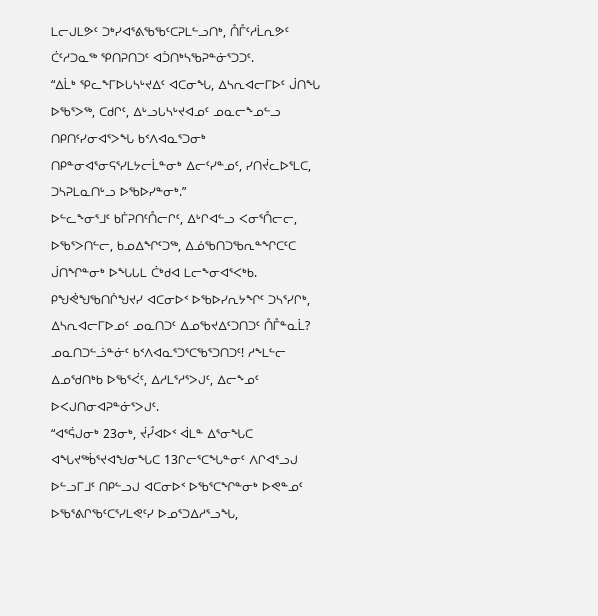ᒪᓕᒍᒪᕗᑦ ᑐᒃᓯᐊᕐᕕᖃᖃᑦᑕᕈᒪᓪᓗᑎᒃ, ᑍᒤᑦᓱᒫᕆᕗᑦ ᑖᑦᓱᑐᓇᖅ ᕿᑎᕈᑎᑐᑦ ᐊᑑᑎᒃᓴᖃᕈᓐᓃᕐᑐᑐᑦ.
“ᐃᒫᒃ ᕿᓚᖕᒥᐅᒐᓴᒡᔪᐃᑦ ᐊᑕᓂᖓ, ᐃᓴᕆᐊᓕᒥᐅᑦ ᒎᑎᖓ ᐅᖃᕐᐳᖅ, ᑕᑯᒋᑦ, ᐃᒡᓗᒐᓴᒡᔪᐊᓄᑦ ᓄᓇᓕᖕᓄᓪᓗ ᑎᑭᑎᑦᓯᓂᐊᕐᐳᖓ ᑲᑉᐱᐊᓇᕐᑐᓂᒃ ᑎᑭᓐᓂᐊᕐᓂᕋᕐᓯᒪᔭᓕᒫᓐᓂᒃ ᐃᓕᑦᓯᓐᓄᑦ, ᓯᑎᔫᓚᐅᕐᒪᑕ, ᑐᓴᕈᒪᓇᑎᒡᓗ ᐅᖃᐅᓯᓐᓂᒃ.”
ᐅᓪᓚᖕᓂᕐᒧᑦ ᑲᒦᕈᑎᑦᑍᓕᒋᑦ, ᐃᒡᒋᐊᓪᓗ ᐸᓂᕐᑍᓕᓕ, ᐅᖃᕐᐳᑎᓪᓕ, ᑲᓄᐃᖏᑦᑐᖅ, ᐃᓅᖃᑎᑐᖃᕆᓐᖏᑕᑦᑕ ᒎᑎᖏᓐᓂᒃ ᐅᖓᒐᒪ ᑖᒃᑯᐊ ᒪᓕᖕᓂᐊᕐᐸᒃᑲ.
ᑭᖑᕚᖑᖃᑎᒌᖑᔪᓯ ᐊᑕᓂᐅᑉ ᐅᖃᐅᓯᕆᔭᖏᑦ ᑐᓴᕐᓯᒋᒃ, ᐃᓴᕆᐊᓕᒥᐅᓄᑦ ᓄᓇᑎᑐᑦ ᐃᓄᖃᔪᐃᑦᑐᑎᑐᑦ ᑍᒤᓐᓇᒫ? ᓄᓇᑎᑐᓪᓘᓐᓃᑦ ᑲᑉᐱᐊᓇᕐᑐᕐᑕᖃᕐᑐᑎᑐᑦ! ᓱᖕᒪᓪᓕ ᐃᓄᖁᑎᒃᑲ ᐅᖃᕐᐹᑦ, ᐃᓱᒪᕐᓱᕐᐳᒍᑦ, ᐃᓕᖕᓄᑦ ᐅᐸᒍᑎᓂᐊᕈᓐᓃᕐᐳᒍᑦ.
“ᐊᕐᕌᒍᓂᒃ 23ᓂᒃ, ᔫᓮᐊᐅᑉ ᐋᒪᓐ ᐃᕐᓂᖓᑕ ᐊᖓᔪᖅᑳᕐᔪᐊᖑᓂᖓᑕ 13ᒋᓕᕐᑕᖓᓐᓂᑦ ᐱᒋᐊᕐᓗᒍ ᐅᓪᓗᒥᒧᑦ ᑎᑭᓪᓗᒍ ᐊᑕᓂᐅᑉ ᐅᖃᕐᑕᖏᓐᓂᒃ ᐅᕙᓐᓄᑦ ᐅᖃᕐᕕᒋᖃᑦᑕᕐᓯᒪᕙᑦᓯ ᐅᓄᕐᑐᐃᓱᕐᓗᖓ,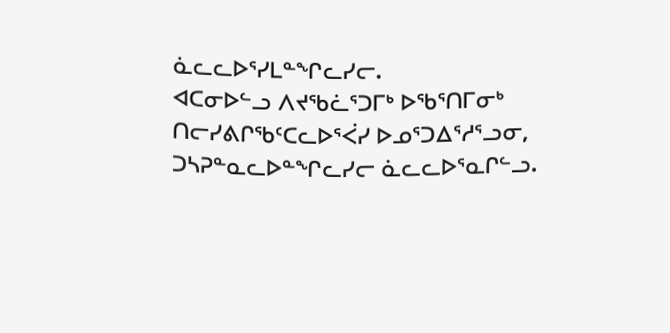ᓈᓚᓚᐅᕐᓯᒪᓐᖏᓚᓯᓕ.
ᐊᑕᓂᐅᓪᓗ ᐱᔪᖃᓛᕐᑐᒥᒃ ᐅᖃᕐᑎᒥᓂᒃ ᑎᓕᓯᕕᒋᖃᑦᑕᓚᐅᕐᐹᓯ ᐅᓄᕐᑐᐃᕐᓱᕐᓗᓂ, ᑐᓴᕈᓐᓇᓚᐅᓐᖏᓚᓯᓕ ᓈᓚᓚᐅᕐᓇᒋᓪᓗ.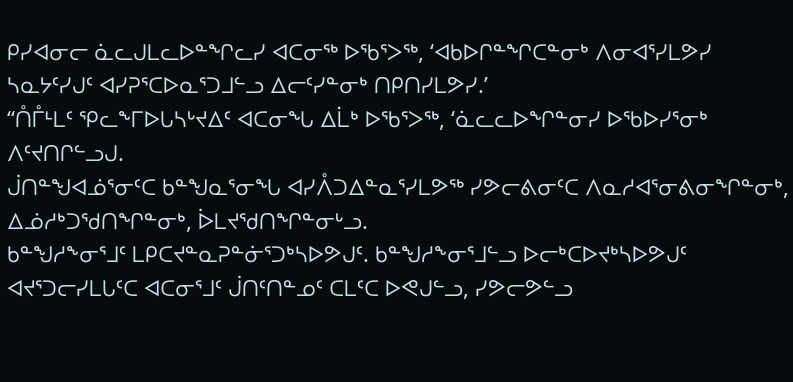ᑭᓯᐊᓂᓕ ᓈᓚᒍᒪᓚᐅᓐᖏᓚᓯ ᐊᑕᓂᖅ ᐅᖃᕐᐳᖅ, ‘ᐊᑲᐅᒋᓐᖏᑕᓐᓂᒃ ᐱᓂᐊᕐᓯᒪᕗᓯ ᓴᓇᔭᑦᓯᒍᑦ ᐊᓯᕈᕐᑕᐅᓇᕐᑐᒧᓪᓗ ᐃᓕᑦᓯᓐᓂᒃ ᑎᑭᑎᓯᒪᕗᓯ.’
“ᑍᒤᒻᒪᑦ ᕿᓚᖕᒥᐅᒐᓴᒡᔪᐃᑦ ᐊᑕᓂᖓ ᐃᒫᒃ ᐅᖃᕐᐳᖅ, ‘ᓈᓚᓚᐅᖏᓐᓂᓯ ᐅᖃᐅᓯᕐᓂᒃ ᐱᑦᔪᑎᒋᓪᓗᒍ.
ᒎᑎᓐᖑᐊᓅᕐᓂᑦᑕ ᑲᓐᖑᓇᕐᓂᖓ ᐊᓯᐰᑐᐃᓐᓇᕐᓯᒪᕗᖅ ᓯᕗᓕᕕᓂᑦᑕ ᐱᓇᓱᐊᕐᓂᕕᓂᖏᓐᓂᒃ, ᐃᓅᓱᒃᑐᖁᑎᖏᓐᓂᒃ, ᐆᒪᔪᖁᑎᖏᓐᓂᒡᓗ.
ᑲᓐᖑᓱᖕᓂᕐᒧᑦ ᒪᑭᑕᔪᓐᓇᕈᓐᓃᕐᑐᒃᓴᐅᕗᒍᑦ. ᑲᓐᖑᓱᖕᓂᕐᒧᓪᓗ ᐅᓕᒃᑕᐅᔪᒃᓴᐅᕗᒍᑦ ᐊᔪᕐᑐᓕᓯᒪᒐᑦᑕ ᐊᑕᓂᕐᒧᑦ ᒎᑎᑦᑎᓐᓄᑦ ᑕᒪᑦᑕ ᐅᕙᒍᓪᓗ, ᓯᕗᓕᕗᓪᓗ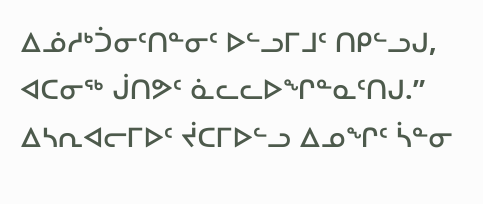ᐃᓅᓱᒃᑑᓂᑦᑎᓐᓂᑦ ᐅᓪᓗᒥᒧᑦ ᑎᑭᓪᓗᒍ, ᐊᑕᓂᖅ ᒎᑎᕗᑦ ᓈᓚᓚᐅᖏᓐᓇᑦᑎᒍ.”
ᐃᓴᕆᐊᓕᒥᐅᑦ ᔫᑕᒥᐅᓪᓗ ᐃᓄᖏᑦ ᓵᓐᓂ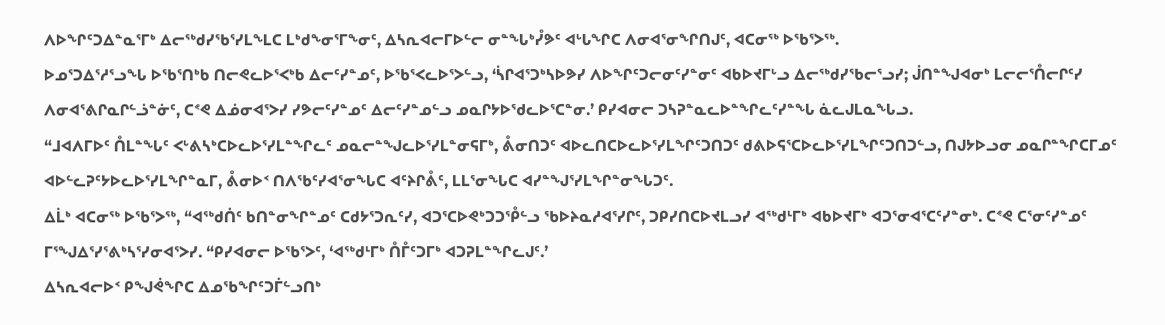ᐱᐅᖏᑦᑐᐃᓐᓇᕐᒥᒃ ᐃᓕᖅᑯᓯᖃᕐᓯᒪᖕᒪᑕ ᒪᒃᑯᖕᓂᕐᒥᖕᓂᑦ, ᐃᓴᕆᐊᓕᒥᐅᓪᓕ ᓂᓐᖓᒃᓮᕗᑦ ᐊᒡᒐᖏᑕ ᐱᓂᐊᕐᓂᖏᑎᒍᑦ, ᐊᑕᓂᖅ ᐅᖃᕐᐳᖅ.
ᐅᓄᕐᑐᐃᕐᓱᕐᓗᖓ ᐅᖃᕐᑎᒃᑲ ᑎᓕᕙᓚᐅᕐᐸᒃᑲ ᐃᓕᑦᓯᓐᓄᑦ, ᐅᖃᕐᐸᓚᐅᕐᐳᓪᓗ, ‘ᓵᒋᐊᕐᑐᒃᓴᐅᕗᓯ ᐱᐅᖏᑦᑐᓕᓂᑦᓯᓐᓂᑦ ᐊᑲᐅᔪᒥᒡᓗ ᐃᓕᖅᑯᓯᖃᓕᕐᓗᓯ; ᒎᑎᓐᖑᐊᓂᒃ ᒪᓕᓕᕐᑍᓕᒋᑦᓯ ᐱᓂᐊᕐᕕᒋᓇᒋᓪᓘᓐᓃᑦ, ᑕᕝᕙ ᐃᓅᓂᐊᕐᐳᓯ ᓯᕗᓕᑦᓯᓐᓄᑦ ᐃᓕᑦᓯᓐᓄᓪᓗ ᓄᓇᒋᔭᐅᖁᓚᐅᕐᑕᓐᓂ.’ ᑭᓯᐊᓂᓕ ᑐᓴᕈᓐᓇᓚᐅᓐᖏᓚᑦᓯᓐᖓ ᓈᓚᒍᒪᓇᖓᓗ.
“ᒧᐊᐱᒥᐅᑦ ᑍᒪᓐᖓᑦ ᐸᒡᕕᓴᒃᑕᐅᓚᐅᕐᓯᒪᓐᖏᓚᑦ ᓄᓇᓕᓐᖑᓚᐅᕐᓯᒪᓐᓂᕋᒥᒃ, ᕔᓂᑎᑐᑦ ᐊᐅᓚᑎᑕᐅᓚᐅᕐᓯᒪᖏᑦᑐᑎᑐᑦ ᑯᕕᐅᕋᕐᑕᐅᓚᐅᕐᓯᒪᖏᑦᑐᑎᑐᓪᓗ, ᑎᒍᔭᐅᓗᓂ ᓄᓇᒋᓐᖏᑕᒥᓄᑦ ᐊᐅᓪᓚᕈᑦᔭᐅᓚᐅᕐᓯᒪᖏᓐᓇᒥ, ᕔᓂᐅᑉ ᑎᐱᖃᑦᓯᐊᕐᓂᖓᑕ ᐊᑦᔨᒋᕔᑦ, ᒪᒪᕐᓂᖓᑕ ᐊᓯᓐᖑᕐᓯᒪᖏᓐᓂᖓᑐᑦ.
ᐃᒫᒃ ᐊᑕᓂᖅ ᐅᖃᕐᐳᖅ, “ᐊᖅᑯᑏᑦ ᑲᑎᓐᓂᖏᓐᓄᑦ ᑕᑯᔭᕐᑐᕆᑦᓯ, ᐊᑐᕐᑕᐅᕙᒃᑐᑐᕾᓪᓗ ᖃᐅᔨᓇᓱᐊᕐᓯᒋᑦ, ᑐᑭᓯᑎᑕᐅᔪᒪᓗᓯ ᐊᖅᑯᒻᒥᒃ ᐊᑲᐅᔪᒥᒃ ᐊᑐᕐᓂᐊᕐᑕᑦᓯᓐᓂᒃ. ᑕᕝᕙ ᑕᕐᓂᑦᓯᓐᓄᑦ ᒥᕐᖑᐃᕐᓯᕐᕕᒃᓴᕐᓯᓂᐊᕐᐳᓯ. “ᑭᓯᐊᓂᓕ ᐅᖃᕐᐳᑦ, ‘ᐊᖅᑯᒻᒥᒃ ᑍᒤᑦᑐᒥᒃ ᐊᑐᕈᒪᓐᖏᓚᒍᑦ.’
ᐃᓴᕆᐊᓕᐅᑉ ᑭᖑᕚᖏᑕ ᐃᓄᖃᖏᑦᑐᒦᓪᓗᑎᒃ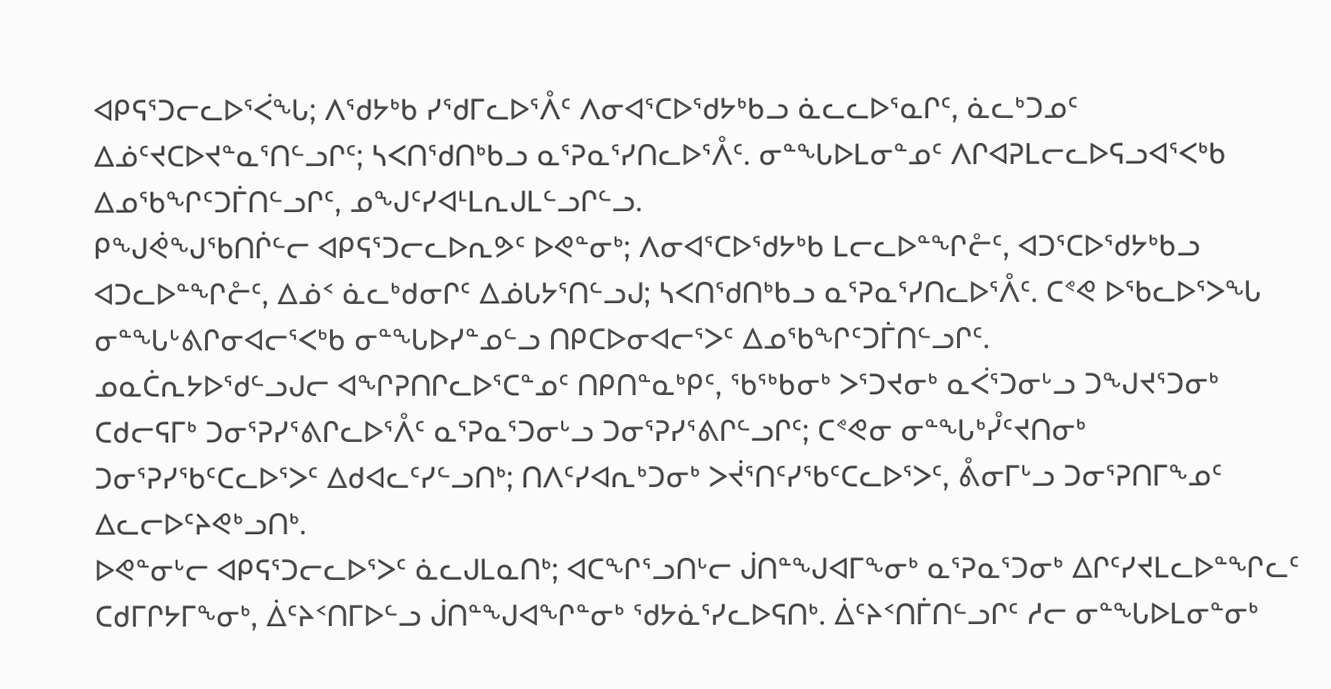ᐊᑭᕋᕐᑐᓕᓚᐅᕐᐹᖓ; ᐱᖁᔭᒃᑲ ᓯᖁᒥᓚᐅᕐᐰᑦ ᐱᓂᐊᕐᑕᐅᖁᔭᒃᑲᓗ ᓈᓚᓚᐅᕐᓇᒋᑦ, ᓈᓚᒃᑐᓄᑦ ᐃᓅᑦᔪᑕᐅᔪᓐᓇᕐᑎᓪᓗᒋᑦ; ᓴᐸᑎᖁᑎᒃᑲᓗ ᓇᕐᕈᓇᕐᓯᑎᓚᐅᕐᐰᑦ. ᓂᓐᖓᐅᒪᓂᓐᓄᑦ ᐱᒋᐊᕈᒪᓕᓚᐅᕋᓗᐊᕐᐸᒃᑲ ᐃᓄᖃᖏᑦᑐᒦᑎᓪᓗᒋᑦ, ᓄᖑᑦᓯᐊᒻᒪᕆᒍᒪᓪᓗᒋᓪᓗ.
ᑭᖑᕚᖑᖃᑎᒌᓪᓕ ᐊᑭᕋᕐᑐᓕᓚᐅᕆᕗᑦ ᐅᕙᓐᓂᒃ; ᐱᓂᐊᕐᑕᐅᖁᔭᒃᑲ ᒪᓕᓚᐅᓐᖏᓔᑦ, ᐊᑐᕐᑕᐅᖁᔭᒃᑲᓗ ᐊᑐᓚᐅᓐᖏᓔᑦ, ᐃᓅᑉ ᓈᓚᒃᑯᓂᒋᑦ ᐃᓅᒐᔭᕐᑎᓪᓗᒍ; ᓴᐸᑎᖁᑎᒃᑲᓗ ᓇᕐᕈᓇᕐᓯᑎᓚᐅᕐᐰᑦ. ᑕᕝᕙ ᐅᖃᓚᐅᕐᐳᖓ ᓂᓐᖓᒡᕕᒋᓂᐊᓕᕐᐸᒃᑲ ᓂᓐᖓᐅᓯᓐᓄᓪᓗ ᑎᑭᑕᐅᓂᐊᓕᕐᐳᑦ ᐃᓄᖃᖏᑦᑐᒦᑎᓪᓗᒋᑦ.
ᓄᓇᑖᕆᔭᐅᖁᓪᓗᒍᓕ ᐊᖏᕈᑎᒋᓚᐅᕐᑕᓐᓄᑦ ᑎᑭᑎᓐᓇᒃᑭᑦ, ᖃᖅᑲᓂᒃ ᐳᕐᑐᔪᓂᒃ ᓇᐹᕐᑐᓂᒡᓗ ᑐᖑᔪᕐᑐᓂᒃ ᑕᑯᓕᕋᒥᒃ ᑐᓂᕐᕈᓯᕐᕕᒋᓚᐅᕐᐰᑦ ᓇᕐᕈᓇᕐᑐᓂᒡᓗ ᑐᓂᕐᕈᓯᕐᕕᒋᓪᓗᒋᑦ; ᑕᕝᕙᓂ ᓂᓐᖓᒃᓮᑦᔪᑎᓂᒃ ᑐᓂᕐᕈᓯᖃᑦᑕᓚᐅᕐᐳᑦ ᐃᑯᐊᓚᑦᓯᓪᓗᑎᒃ; ᑎᐱᑦᓯᐊᕆᒃᑐᓂᒃ ᐳᔫᕐᑎᑦᓯᖃᑦᑕᓚᐅᕐᐳᑦ, ᕔᓂᒥᒡᓗ ᑐᓂᕐᕈᑎᒥᖕᓄᑦ ᐃᓚᓕᐅᑦᔨᕙᒃᓗᑎᒃ.
ᐅᕙᓐᓂᒡᓕ ᐊᑭᕋᕐᑐᓕᓚᐅᕐᐳᑦ ᓈᓚᒍᒪᓇᑎᒃ; ᐊᑕᖏᕐᓗᑎᒡᓕ ᒎᑎᓐᖑᐊᒥᖕᓂᒃ ᓇᕐᕈᓇᕐᑐᓂᒃ ᐃᒋᑦᓯᔪᒪᓚᐅᓐᖏᓚᑦ ᑕᑯᒥᒋᔭᒥᖕᓂᒃ, ᐄᑦᔨᑉᑎᒥᐅᓪᓗ ᒎᑎᓐᖑᐊᖏᓐᓂᒃ ᖁᔭᓈᕐᓯᓚᐅᕋᑎᒃ. ᐄᑦᔨᑉᑎᒦᑎᓪᓗᒋᑦ ᓱᓕ ᓂᓐᖓᐅᒪᓂᓐᓂᒃ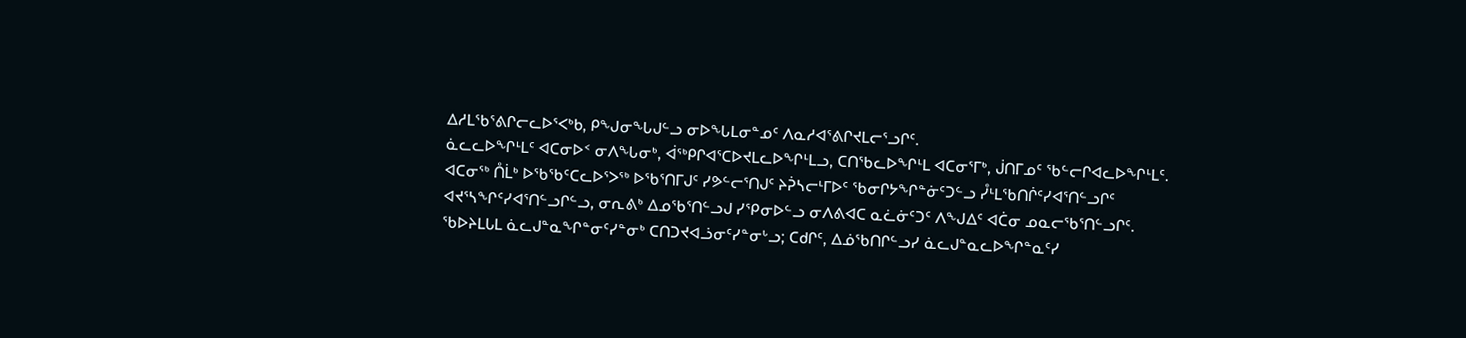ᐃᓱᒪᖃᕐᕕᒋᓕᓚᐅᕐᐸᒃᑲ, ᑭᖑᓂᖓᒍᓪᓗ ᓂᐅᖓᒪᓂᓐᓄᑦ ᐱᓇᓱᐊᕐᕕᒋᔪᒪᓕᕐᓗᒋᑦ.
ᓈᓚᓚᐅᖏᒻᒪᑦ ᐊᑕᓂᐅᑉ ᓂᐱᖓᓂᒃ, ᐋᖅᑭᒋᐊᕐᑕᐅᔪᒪᓚᐅᖏᒻᒪᓗ, ᑕᑎᖃᓚᐅᖏᒻᒪ ᐊᑕᓂᕐᒥᒃ, ᒎᑎᒥᓄᑦ ᖃᓪᓕᒋᐊᓚᐅᖏᒻᒪᑦ.
ᐊᑕᓂᖅ ᑍᒫᒃ ᐅᖃᖃᑦᑕᓚᐅᕐᐳᖅ ᐅᖃᕐᑎᒥᒍᑦ ᓯᕗᓪᓕᕐᑎᒍᑦ ᔨᕉᓴᓕᒻᒥᐅᑦ ᖃᓂᒋᔭᖏᓐᓃᑦᑐᓪᓗ ᓮᒻᒪᖃᑎᒌᑦᓯᐊᕐᑎᓪᓗᒋᑦ ᐊᔪᕐᓴᖏᑦᓯᐊᕐᑎᓪᓗᒋᓪᓗ, ᓂᕆᕕᒃ ᐃᓄᖃᕐᑎᓪᓗᒍ ᓯᕿᓂᐅᓪᓗ ᓂᐱᕕᐊᑕ ᓇᓛᓃᑦᑐᑦ ᐱᖑᐃᑦ ᐊᑖᓂ ᓄᓇᓕᖃᕐᑎᓪᓗᒋᑦ.
ᖃᐅᔨᒪᒐᒪ ᓈᓚᒍᓐᓇᖏᓐᓂᑦᓯᓐᓂᒃ ᑕᑎᑐᔪᐊᓘᓂᑦᓯᓐᓂᒡᓗ; ᑕᑯᒋᑦ, ᐃᓅᖃᑎᒋᓪᓗᓯ ᓈᓚᒍᓐᓇᓚᐅᖏᓐᓇᑦᓯ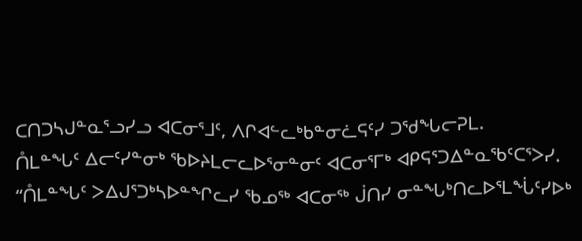ᑕᑎᑐᓴᒍᓐᓇᕐᓗᓯᓗ ᐊᑕᓂᕐᒧᑦ, ᐱᒋᐊᓪᓚᒃᑲᓐᓂᓛᕋᑦᓯ ᑐᖁᖓᓕᕈᒪ.
ᑍᒪᓐᖓᑦ ᐃᓕᑦᓯᓐᓂᒃ ᖃᐅᔨᒪᓕᓚᐅᕐᓂᓐᓂᑦ ᐊᑕᓂᕐᒥᒃ ᐊᑭᕋᕐᑐᐃᓐᓇᖃᑦᑕᕐᐳᓯ.
“ᑍᒪᓐᖓᑦ ᐳᐃᒍᕐᑐᒃᓴᐅᓐᖏᓚᓯ ᖃᓄᖅ ᐊᑕᓂᖅ ᒎᑎᓯ ᓂᓐᖓᒃᑎᓚᐅᕐᒪᖔᑦᓯᐅᒃ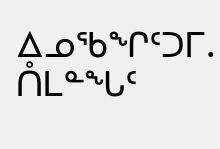ᐃᓄᖃᖏᑦᑐᒥ. ᑍᒪᓐᖓᑦ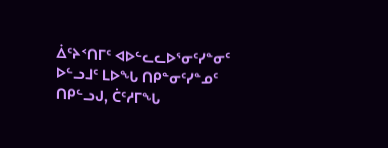ᐄᑦᔨᑉᑎᒥᑦ ᐊᐅᓪᓚᓚᐅᕐᓂᑦᓯᓐᓂᑦ ᐅᓪᓗᒧᑦ ᒪᐅᖓ ᑎᑭᓐᓂᑦᓯᓐᓄᑦ ᑎᑭᓪᓗᒍ, ᑖᑦᓱᒥᖓ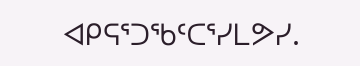ᐊᑭᕋᕐᑐᖃᑦᑕᕐᓯᒪᕗᓯ.